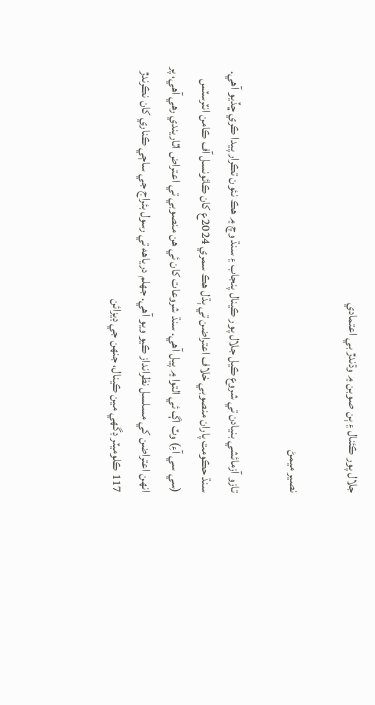جلال پور ڪئنال ۽ ٻن صوبن ۾ وڌندڙ بي اعتمادي

نصير ميمڻ

تازو آزمائشي بنيادن تي شروع ڪيل جلال پور ڪينال پنجاب ۽ سنڌ وچ ۾ هڪ نئون تڪرار پيدا ڪري ڇڏيو آهي. سنڌ حڪومت پاران منصوبي خلاف اعتراضن تي ٻڌل هڪ سمري 2024ع کان ڪائونسل آف ڪامن انٽرسٽس (سي سي آءِ) وٽ اڳ ئي التوا ۾ پيل آهي. سنڌ شروعات کان ئي هن منصوبي تي اعتراض اٿاريندي رهي آهي، پر انهن اعتراضن کي مسلسل نظرانداز ڪيو ويو آهي. جهلم درياهه تي رسول بئراج جي ساڄي ڪناري کان نڪرندڙ 117 ڪلوميٽر ڊگهي مين ڪينال، جنهن جي ڊيزائن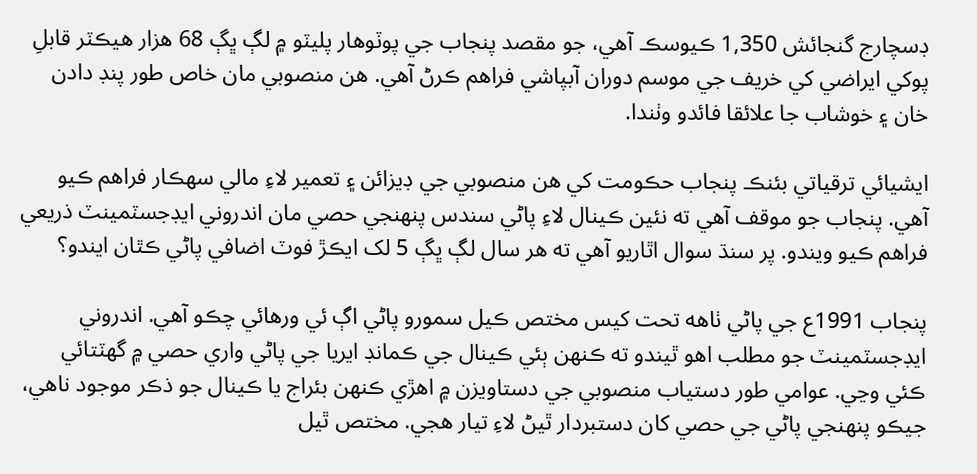ڊسچارج گنجائش 1,350 ڪيوسڪ آهي، جو مقصد پنجاب جي پوٽوھار پليٽو ۾ لڳ ڀڳ 68 هزار هيڪٽر قابلِ پوکي ايراضي کي خريف جي موسم دوران آبپاشي فراهم ڪرڻ آهي. هن منصوبي مان خاص طور پنڊ دادن خان ۽ خوشاب جا علائقا فائدو وٺندا.

ايشيائي ترقياتي بئنڪ پنجاب حڪومت کي هن منصوبي جي ڊيزائن ۽ تعمير لاءِ مالي سهڪار فراهم ڪيو آهي. پنجاب جو موقف آهي ته نئين ڪينال لاءِ پاڻي سندس پنهنجي حصي مان اندروني ايڊجسٽمينٽ ذريعي فراهم ڪيو ويندو. پر سنڌ سوال اٿاريو آهي ته هر سال لڳ ڀڳ 5 لک ايڪڙ فوٽ اضافي پاڻي ڪٿان ايندو؟

پنجاب 1991ع جي پاڻي ٺاهه تحت کيس مختص ڪيل سمورو پاڻي اڳ ئي ورهائي چڪو آهي. اندروني ايڊجسٽمينٽ جو مطلب اهو ٿيندو ته ڪنهن ٻئي ڪينال جي ڪمانڊ ايريا جي پاڻي واري حصي ۾ گهٽتائي ڪئي وڃي. عوامي طور دستياب منصوبي جي دستاويزن ۾ اهڙي ڪنهن بئراج يا ڪينال جو ذڪر موجود ناهي، جيڪو پنهنجي پاڻي جي حصي کان دستبردار ٿيڻ لاءِ تيار هجي. مختص ٿيل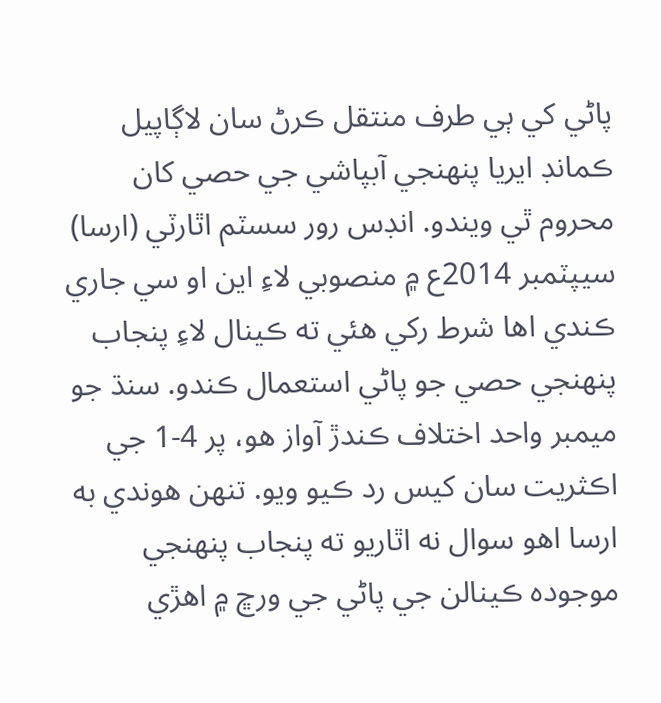پاڻي کي ٻي طرف منتقل ڪرڻ سان لاڳاپيل ڪمانڊ ايريا پنهنجي آبپاشي جي حصي کان محروم ٿي ويندو. انڊس رور سسٽم اٿارٽي (ارسا) سيپٽمبر 2014ع ۾ منصوبي لاءِ اين او سي جاري ڪندي اها شرط رکي هئي ته ڪينال لاءِ پنجاب پنهنجي حصي جو پاڻي استعمال ڪندو. سنڌ جو ميمبر واحد اختلاف ڪندڙ آواز هو، پر 4-1 جي اڪثريت سان کيس رد ڪيو ويو. تنهن هوندي به ارسا اهو سوال نه اٿاريو ته پنجاب پنهنجي موجوده ڪينالن جي پاڻي جي ورڇ ۾ اهڙي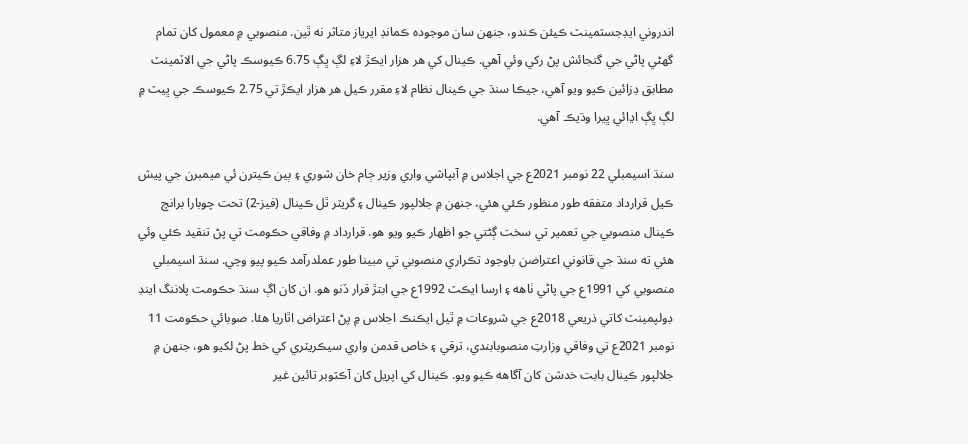اندروني ايڊجسٽمينٽ ڪيئن ڪندو، جنهن سان موجوده ڪمانڊ ايرياز متاثر نه ٿين. منصوبي ۾ معمول کان تمام گهڻي پاڻي جي گنجائش پڻ رکي وئي آهي. ڪينال کي هر هزار ايڪڙ لاءِ لڳ ڀڳ 6.75 ڪيوسڪ پاڻي جي الاٽمينٽ مطابق ڊزائين ڪيو ويو آهي، جيڪا سنڌ جي ڪينال نظام لاءِ مقرر ڪيل هر هزار ايڪڙ تي 2.75 ڪيوسڪ جي ڀيٽ ۾ لڳ ڀڳ اڍائي ڀيرا وڌيڪ آهي.

سنڌ اسيمبلي 22 نومبر 2021ع جي اجلاس ۾ آبپاشي واري وزير ڄام خان شوري ۽ ٻين ڪيترن ئي ميمبرن جي پيش ڪيل قرارداد متفقه طور منظور ڪئي هئي، جنهن ۾ جلالپور ڪينال ۽ گريٽر ٿل ڪينال (فيز-2) تحت چوبارا برانچ ڪينال منصوبي جي تعمير تي سخت ڳڻتي جو اظهار ڪيو ويو هو. قرارداد ۾ وفاقي حڪومت تي پڻ تنقيد ڪئي وئي هئي ته سنڌ جي قانوني اعتراضن باوجود تڪراري منصوبي تي مبينا طور عملدرآمد ڪيو پيو وڃي. سنڌ اسيمبلي منصوبي کي 1991ع جي پاڻي ٺاهه ۽ ارسا ايڪٽ 1992ع جي ابتڙ قرار ڏنو هو. ان کان اڳ سنڌ حڪومت پلاننگ اينڊ ڊولپمينٽ کاتي ذريعي 2018ع جي شروعات ۾ ٿيل ايڪنڪ اجلاس ۾ پڻ اعتراض اٿاريا هئا. صوبائي حڪومت 11 نومبر 2021ع تي وفاقي وزارتِ منصوبابندي، ترقي ۽ خاص قدمن واري سيڪريٽري کي خط پڻ لکيو هو، جنهن ۾ جلالپور ڪينال بابت خدشن کان آگاهه ڪيو ويو. ڪينال کي اپريل کان آڪٽوبر تائين غير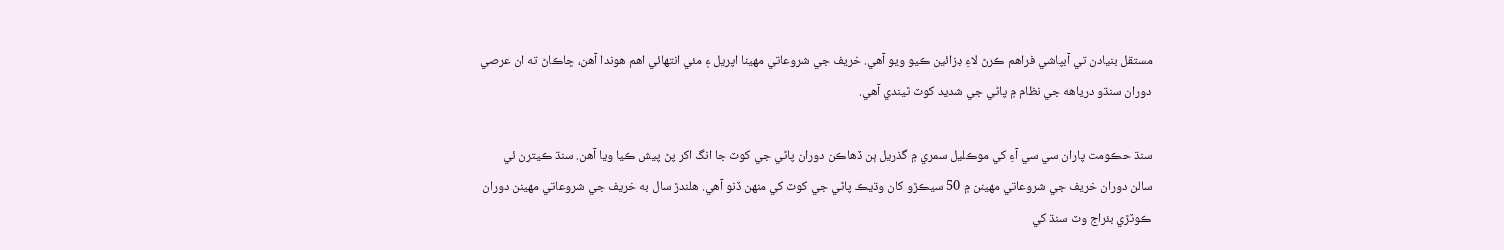مستقل بنيادن تي آبپاشي فراهم ڪرڻ لاءِ ڊزائين ڪيو ويو آهي. خريف جي شروعاتي مهينا اپريل ۽ مئي انتهائي اهم هوندا آهن، ڇاڪاڻ ته ان عرصي دوران سنڌو درياهه جي نظام ۾ پاڻي جي شديد کوٽ ٿيندي آهي.

سنڌ حڪومت پاران سي سي آءِ کي موڪليل سمري ۾ گذريل ٻن ڏهاڪن دوران پاڻي جي کوٽ جا انگ اکر پڻ پيش ڪيا ويا آهن. سنڌ ڪيترن ئي سالن دوران خريف جي شروعاتي مهينن ۾ 50 سيڪڙو کان وڌيڪ پاڻي جي کوٽ کي منهن ڏنو آهي. هلندڙ سال به خريف جي شروعاتي مهينن دوران ڪوٽڙي بئراج وٽ سنڌ کي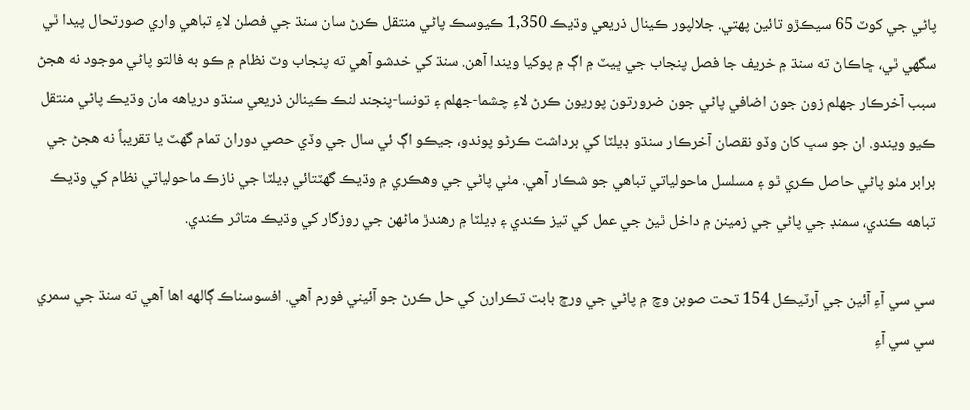پاڻي جي کوٽ 65 سيڪڙو تائين پهتي. جلالپور ڪينال ذريعي وڌيڪ 1,350 ڪيوسڪ پاڻي منتقل ڪرڻ سان سنڌ جي فصلن لاءِ تباهي واري صورتحال پيدا ٿي سگهي ٿي، ڇاڪاڻ ته سنڌ ۾ خريف جا فصل پنجاب جي ڀيٽ ۾ اڳ ۾ پوکيا ويندا آهن. سنڌ کي خدشو آهي ته پنجاب وٽ نظام ۾ ڪو به فالتو پاڻي موجود نه هجڻ سبب آخرڪار جهلم زون جون اضافي پاڻي جون ضرورتون پوريون ڪرڻ لاءِ چشما-جهلم ۽ تونسا-پنجند لنڪ ڪينالن ذريعي سنڌو درياهه مان وڌيڪ پاڻي منتقل ڪيو ويندو. ان جو سڀ کان وڏو نقصان آخرڪار سنڌو ڊيلٽا کي برداشت ڪرڻو پوندو، جيڪو اڳ ئي سال جي وڏي حصي دوران تمام گهٽ يا تقريباً نه هجڻ جي برابر مٺو پاڻي حاصل ڪري ٿو ۽ مسلسل ماحولياتي تباهي جو شڪار آهي. مٺي پاڻي جي وهڪري ۾ وڌيڪ گهٽتائي ڊيلٽا جي نازڪ ماحولياتي نظام کي وڌيڪ تباهه ڪندي، سمنڊ جي پاڻي جي زمينن ۾ داخل ٿيڻ جي عمل کي تيز ڪندي ۽ ڊيلٽا ۾ رهندڙ ماڻهن جي روزگار کي وڌيڪ متاثر ڪندي.

سي سي آءِ آئين جي آرٽيڪل 154 تحت صوبن وچ ۾ پاڻي جي ورڇ بابت تڪرارن کي حل ڪرڻ جو آئيني فورم آهي. افسوسناڪ ڳالهه اها آهي ته سنڌ جي سمري سي سي آءِ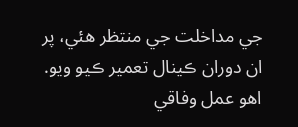جي مداخلت جي منتظر هئي، پر ان دوران ڪينال تعمير ڪيو ويو. اهو عمل وفاقي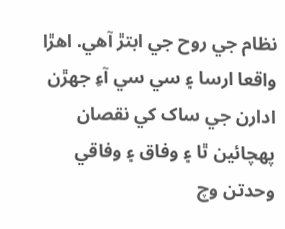نظام جي روح جي ابتڙ آهي. اهڙا واقعا ارسا ۽ سي سي آءِ جهڙن ادارن جي ساک کي نقصان پهچائين ٿا ۽ وفاق ۽ وفاقي وحدتن وچ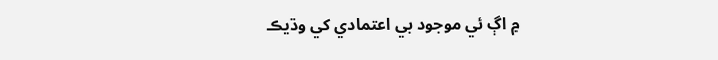۾ اڳ ئي موجود بي اعتمادي کي وڌيڪ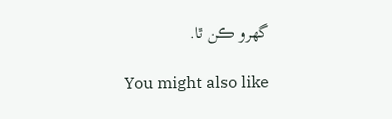گهرو ڪن ٿا.

You might also like